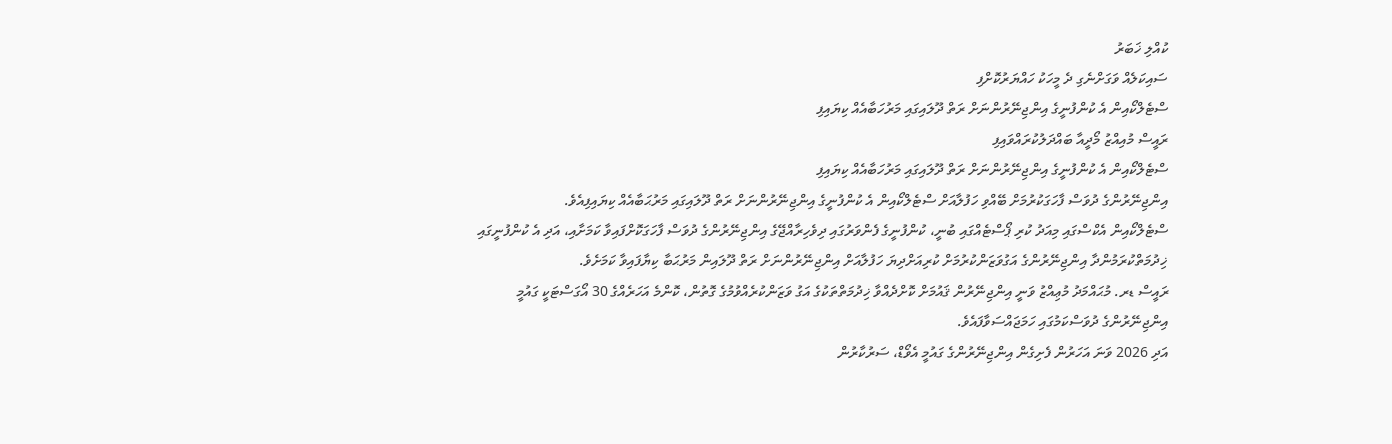ކުއްލި ޚަބަރު
ސައިކަލެއް ވަގަށްނެގި ދެ މީހަކު ހައްޔަރުކޮށްފި
ސްޓެލްކޯއިން އެ ކުންފުނީގެ އިންޖިނޭރުންނަށް ރަތް ދޫލައިގައި މަރުހަބާއެއް ކިޔައިފި
ރައީސް މުއިއްޒު މޯދީއާ ބައްދަލުކުރައްވައިފި
ސްޓެލްކޯއިން އެ ކުންފުނީގެ އިންޖިނޭރުންނަށް ރަތް ދޫލައިގައި މަރުހަބާއެއް ކިޔައިފި
އިންޖިނޭރުންގެ ދުވަސް ފާހަގަކުރުމަށް ބޭއްވި ހަފުލާއަށް ސްޓެލްކޯއިން އެ ކުންފުނީގެ އިންޖިނޭރުންނަށް ރަތް ދޫލައިގައި މަރުޙަބާއެއް ކިޔައިފިއެވެ.
ސްޓެލްކޯއިން އެކްސްގައި މިއަދު ކުރި ޕޯސްޓެއްގައި ބުނީ، ކުންފުނީގެ ފެންވަރުގައި ދިވެހިރާއްޖޭގެ އިންޖިނޭރުންގެ ދުވަސް ފާހަގަކޮށްފައިވާ ކަމަށާއި، އަދި އެ ކުންފުނީގައި ޚިދުމަތްކުރަމުންދާ އިންޖިނޭރުންގެ އަގުވަޒަންކުރުމަށް ކުރިއަށްދިޔަ ހަފުލާއަށް އިންޖިނޭރުންނަށް ރަތް ދޫލައިން މަރުޙަބާ ކިޔާފައިވާ ކަމަށެވެ.
ރައީސް ޑރ. މުޙައްމަދު މުޢިއްޒު ވަނީ އިންޖިނޭރުން ޤައުމަށް ކޮށްދެއްވާ ޚިދުމަތްތަކުގެ އަގު ވަޒަންކުރެއްވުމުގެ ގޮތުން، ކޮންމެ އަހަރެއްގެ 30 އޯގަސްޓަކީ ގައުމީ އިންޖިނޭރުންގެ ދުވަސްކަމުގައި ހަމަޖައްސަވާފައެވެ.
އަދި 2026 ވަނަ އަހަރުން ފެށިގެން އިންޖިނޭރުންގެ ގައުމީ އެވޯޑް، ސަރުކާރުން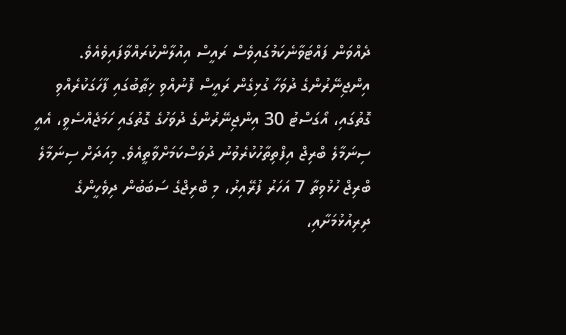ދެއްވަން ފައްޓަވާނެކަމުގައިވެސް ރައީސް އިއުލާންކުރައްވާފައިވެއެވެ.
އިންޖިނޭރުންގެ ދުވަހާ ގުޅިގެން ރައީސް ފޮނުއްވި ޚިޠާބުގައި ފާހަގަކުރެއްވި ގޮތުގައި، އޯގަސްޓު 30 އިންޖިނޭރުންގެ ދުވަހުގެ ގޮތުގައި ހަމަޖެއްސެވީ، އެއީ ސިނަމާލެ ބްރިޖް އިފްތިތާހުކުރެވުނު ދުވަސްކަމަށްވާތީއެވެ. މިއަދަށް ސިނަމާލެ ބްރިޖް ހުޅުވިތާ 7 އަހަރު ފުރޭއިރު، މި ބްރިޖްގެ ސަބަބުން ދިވެހީންގެ ދިރިއުޅުމަށާއި،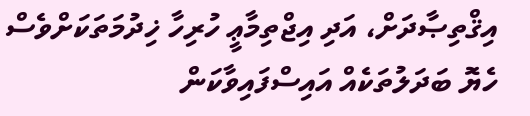އިޤްތިޞާދަށް، އަދި އިޖްތިމާޢީ ހުރިހާ ޚިދުމަތަކަށްވެސް ހެޔޮ ބަދަލުތަކެއް އައިސްފައިވާކަން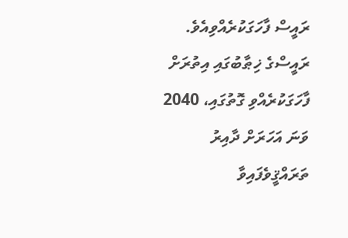ރައީސް ފާހަގަކުރެއްވިއެވެ.
ރައީސްގެ ޚިޠާބުގައި އިތުރަށް ފާހަގަކުރެއްވި ގޮތުގައި، 2040 ވަނަ އަހަރަށް ދާއިރު ތަރައްޤީވެފައިވާ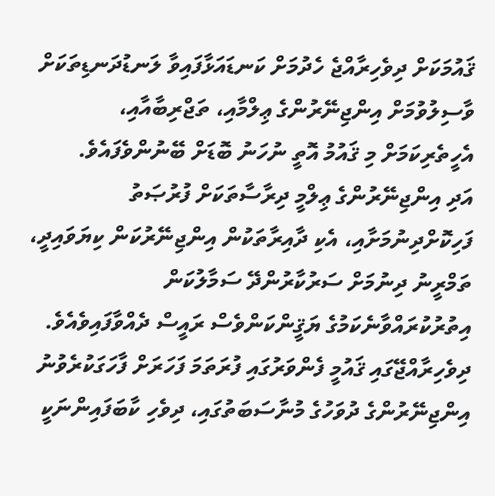ޤައުމަކަށް ދިވެހިރާއްޖެ ހެދުމަށް ކަނޑައަޅާފައިވާ ލަނޑުދަނޑިތަކަށް ވާސިލުވުމަށް އިންޖިނޭރުންގެ ޢިލްމާއި، ތަޖްރިބާއާއި، އެހީތެރިކަމަށް މި ޤައުމު އޮތީ ނުހަނު ބޮޑަށް ބޭނުންވެފައެވެ.
އަދި އިންޖިނޭރުންގެ ޢިލްމީ ދިރާސާތަކަށް ފުރުޞަތު ފަހިކޮށްދިނުމަށާއި، އެކި ދާއިރާތަކުން އިންޖިނޭރުކަން ކިޔަވައިދީ، ތަމްރީނު ދިނުމަށް ސަރުކާރުންދޭ ސަމާލުކަން އިތުރުކުރައްވާނެކަމުގެ ޔަޤީންކަންވެސް ރައީސް ދެއްވާފައިވެއެވެ.
ދިވެހިރާއްޖޭގައި ޤައުމީ ފެންވަރުގައި ފުރަތަމަ ފަހަރަށް ފާހަގަކުރެވުނު އިންޖިނޭރުންގެ ދުވަހުގެ މުނާސަބަތުގައި، ދިވެހި ކާބަފައިންނަކީ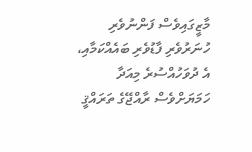މާޒީގައިވެސް ފަންނުވެރި ހުނަރުވެރި ފާޑުވެރި ބައެއްކަމާއި، އެ ދުވަހުއްސުރެ މިއަދާ ހަމަޔަށްވެސް ރާއްޖޭގެ ތަރައްޤީ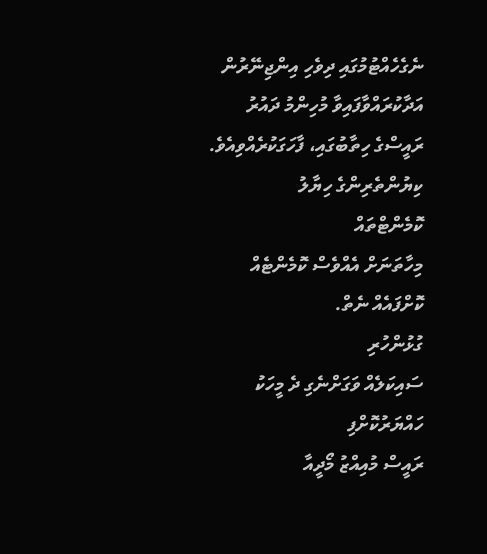ނެގެހެއްޓުމުގައި ދިވެހި އިންޖިނޭރުން އަދާކުރައްވާފައިވާ މުހިންމު ދައުރު ރައީސްގެ ހިތާބުގައި، ފާހަގަކުރެއްވިއެވެ.
ކިޔުންތެރިންގެ ހިޔާލު
ކޮމެންޓްތައް
މިހާތަނަށް އެއްވެސް ކޮމެންޓެއް ކޮށްފައެއް ނެތް.
ގުޅުންހުރި
ސައިކަލެއް ވަގަށްނެގި ދެ މީހަކު ހައްޔަރުކޮށްފި
ރައީސް މުއިއްޒު މޯދީއާ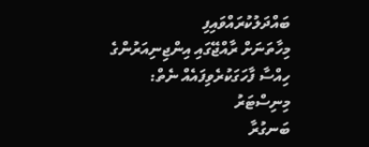ބައްދަލުކުރައްވައިފި
މިހާތަނަށް ރާއްޖޭގައި އިންޖިނިއަރުންގެ ހިއްސާ ފާހަގަކުރެވިފައެއް ނެތް: މިނިސްޓަރު
ބަނގުރާ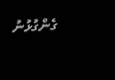ގެންގުޅުނު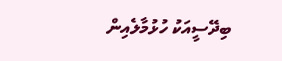ބިދޭސީއަކު ހުޅުމާލެއިން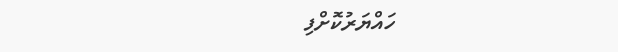ހައްޔަރުކޮށްފި